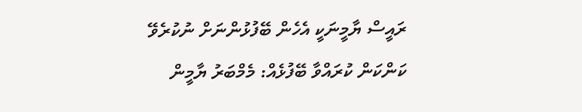ރައީސް ޔާމީނަކީ އެހެން ބޭފުޅުންނަށް ނުކުރެވޭ ކަންކަން ކުރައްވާ ބޭފުޅެއް: މެމްބަރު ޔާމީން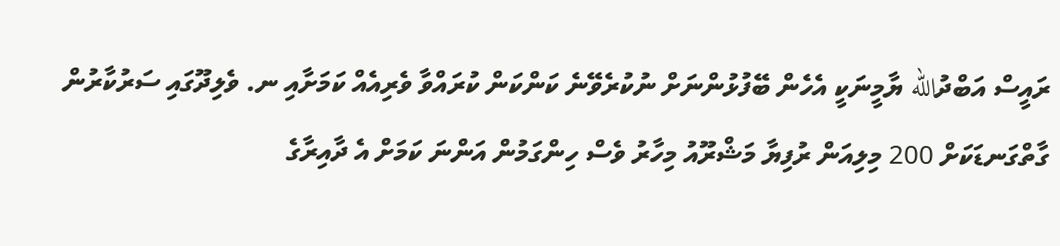ރައީސް އަބްދުالله ޔާމީނަކީ އެހެން ބޭފުޅުންނަށް ނުކުރެވޭނެ ކަންކަން ކުރައްވާ ވެރިއެއް ކަމަށާއި ނ. ވެލިދޫގައި ސަރުކާރުން ގާތްގަނޑަކަށް 200 މިލިއަން ރުފިޔާ މަޝްރޫއު މިހާރު ވެސް ހިންގަމުން އަންނަ ކަމަށް އެ ދާއިރާގެ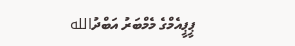ޕީޕީއެމްގެ މެމްބަރު އަބްދުالله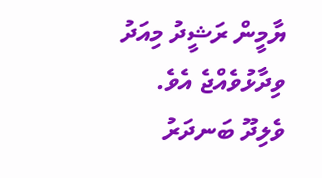ޔާމީން ރަޝީދު މިއަދު ވިދާޅުވެއްޖެ އެވެ.
ވެލިދޫ ބަނދަރު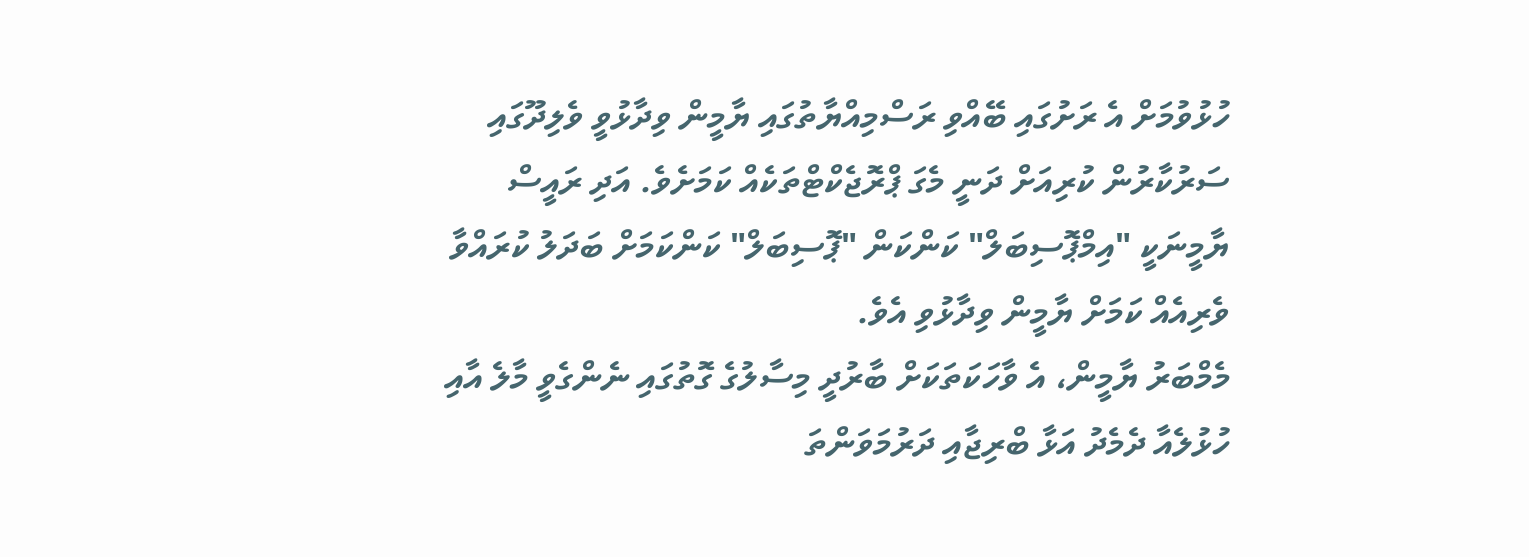ހުޅުވުމަށް އެ ރަށުގައި ބޭއްވި ރަސްމިއްޔާތުގައި ޔާމީން ވިދާޅުވީ ވެލިދޫގައި ސަރުކާރުން ކުރިއަށް ދަނީ މެގަ ޕްރޮޖެކްޓްތަކެއް ކަމަށެވެ. އަދި ރައީސް ޔާމީނަކީ "އިމްޕޮސިބަލް" ކަންކަން "ޕޮސިބަލް" ކަންކަމަށް ބަދަލު ކުރައްވާ ވެރިއެއް ކަމަށް ޔާމީން ވިދާޅުވި އެވެ.
މެމްބަރު ޔާމީން، އެ ވާހަކަތަކަށް ބާރުދީ މިސާލުގެ ގޮތުގައި ނެންގެވީ މާލެ އާއި ހުޅުލެއާ ދެމެދު އަޅާ ބްރިޖާއި ދަރުމަވަންތަ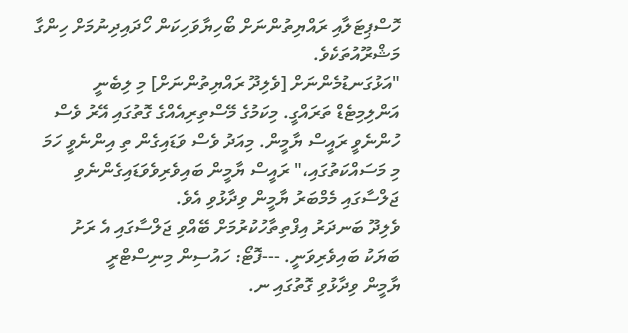ހޮސްޕިޓަލާއި ރައްޔިތުންނަށް ބޯހިޔާވަހިކަން ހޯދައިދިނުމަށް ހިންގާ މަޝްރޫއުތަކެވެ.
"އަޅުގަނޑުމެންނަށް [ވެލިދޫ ރައްޔިތުންނަށް] މި ލިބެނީ އަންލިމިޓެޑް ތަރައްގީ. މިކަމުގެ މޭސްތިރިއެއްގެ ގޮތުގައި އޭރު ވެސް ހުންނެވީ ރައީސް ޔާމީން. މިއަދު ވެސް ވަޑައިގެން ތި އިންނެވީ ހަމަ މި މަސައްކަތުގައި،" ރައީސް ޔާމީން ބައިވެރިވެވަޑައިގެންނެވި ޖަލްސާގައި މެމްބަރު ޔާމީން ވިދާޅުވި އެވެ.
ވެލިދޫ ބަނދަރު އިފްތިތާހުކުރުމަށް ބޭއްވި ޖަލްސާގައި އެ ރަށު ބަޔަކު ބައިވެރިވަނީ. ---ފޮޓޯ: ހައުސިން މިނިސްޓްރީ
ޔާމީން ވިދާޅުވި ގޮތުގައި ނ.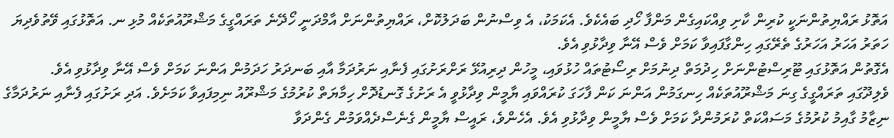އަތޮޅު ރައްޔިތުންނަކީ ކުރިން ކާށި ވިއްކައިގެން މަންފާ ހޯދި ބައެކެވެ. އެކަމަކު، އެ ވިސްނުން ބަދަލުކޮށް، ރައްޔިތުންނަށް އާމްދަނީ ހޯދޭނެ ތަރައްގީގެ މަޝްރޫއުތަކެއް މުޅި ނ. އަތޮޅުގައި ވޭތުވެދިޔަ ހަތަރު އަހަރު އަހަރުގެ ތެރޭގައި ހިންގާފައިވާ ކަމަށް ވެސް އޭނާ ވިދާޅުވި އެވެ.
އެގޮތުން އަތޮޅުގައި ޓޫރިސްޓުންނަށް ހިދުމަތް ދިނުމަށް ރިސޯޓުތައް ހުޅުވައި، މީހުން ދިރިއުޅޭ ރަށްރަށުގައި ފެނާއި ނަރުދަމާ އާއި ބަނދަރު ހަދަމުން އަންނަ ކަމަށް ވެސް އޭނާ ވިދާޅުވި އެވެ.
ވެލިދޫގައި ތަރައްގީގެ ގިނަ މަޝްރޫއުތަކެއް ހިނގަމުން އަންނަ ކަން ފާހަގަ ކުރައްވައި ޔާމީން ވިދާޅުވީ އެ ރަށުގެ ގޮނޑުދޮށް ހިމާޔަތް ކުރުމުގެ މަޝްރޫއު ނިމިފައިވާ ކަމަށެވެ. އަދި ރަށުގައި ފެނާއި ނަރުދަމާގެ ނިޒާމު ގާއިމު ކުރުމުގެ މަސައްކަތް ކުރަމުންދާ ކަމަށް ވެސް ޔާމީން ވިދާޅުވި އެވެ. އެހެންވެ، ރައީސް ޔާމީން ގެނެސްދެއްވަމުން ގެންދަވާ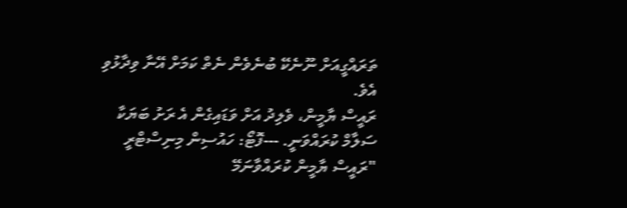ތަރައްގީއަށް ނޫނެކޭ ބުނެވެން ނެތް ކަމަށް އޭނާ ވިދާޅުވި އެވެ.
ރައީސް ޔާމީން، ވެލިދު އަށް ވަޑައިގެން އެ ރަށު ބަޔަކާ ސަލާމް ކުރައްވަނީ. ---ފޮޓޯ: ހައުސިން މިނިސްޓްރީ
"ރައީސް ޔާމީން ކުރައްވާނަމޭ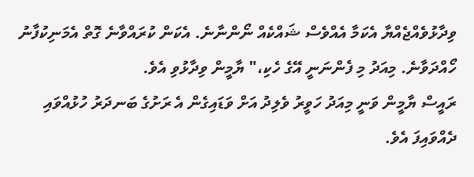ވިދާޅުވެއްޖެއްޔާ އެކަމާ އެއްވެސް ޝައްކެއް ނޯންނާނެ. އެކަން ކުރައްވާނެ ގޮތް އެމަނިކުފާނު ހޯއްދަވާނެ. މިއަދު މި ފެންނަނީ އޭގެ ހެކި،" ޔާމީން ވިދާޅުވި އެވެ.
ރައީސް ޔާމީން ވަނީ މިއަދު ހަވީރު ވެލިދު އަށް ވަޑައިގެން އެ ރަށުގެ ބަނދަރު ހުޅުއްވައި ދެއްވައިފަ އެވެ.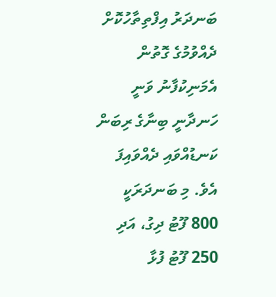ބަނދަރު އިފްތިތާހުކޮށް ދެއްވުމުގެ ގޮތުން އެމަނިކުފާނު ވަނީ ހަނދާނީ ބިނާގެ ރިބަން ކަނޑުއްވައި ދެއްވައިފަ އެވެ. މި ބަނދަރަކީ 800 ފޫޓު ދިގު، އަދި 250 ފޫޓު ފުޅާ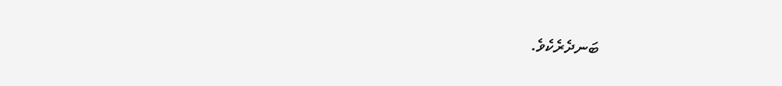ބަނދެރެކެވެ.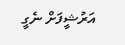އަރުޝީފަށް ނެގީ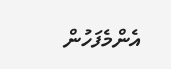އެންމެފަހުން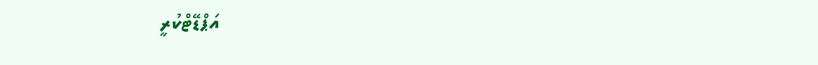އަޕްޑޭޓްކުރީ